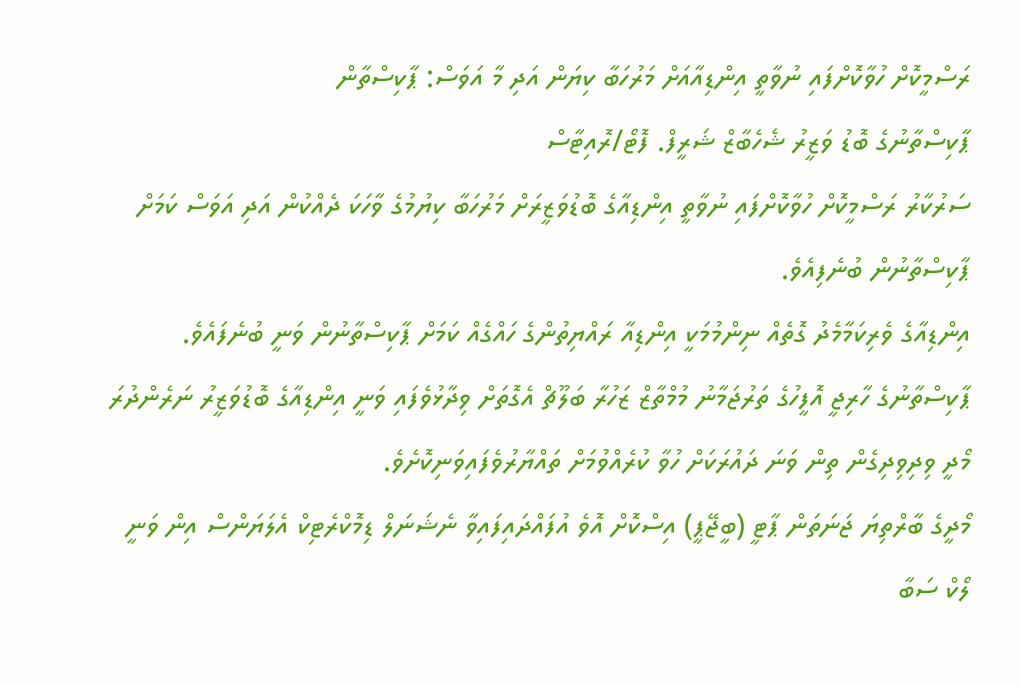ރަސްމީކޮށް ހުވާކޮށްފައި ނުވާތީ އިންޑިއާއަށް މަރުހަބާ ކިޔަން އަދި މާ އަވަސް: ޕާކިސްތާން
ޕާކިސްތާނުގެ ބޮޑު ވަޒީރު ޝެހެބާޒް ޝަރީފް. ފޮޓޯ/ރޮއިޓާސް
ސަރުކާރު ރަސްމީކޮށް ހުވާކޮށްފައި ނުވާތީ އިންޑިއާގެ ބޮޑުވަޒީރަށް މަރުހަބާ ކިޔުމުގެ ވާހަކަ ދެއްކުން އަދި އަވަސް ކަމަށް ޕާކިސްތާނުން ބުނެފިއެވެ.
އިންޑިއާގެ ވެރިކަމާމެދު ގޮތެއް ނިންމުމަކީ އިންޑިއާ ރައްޔިތުންގެ ހައްގެއް ކަމަށް ޕާކިސްތާނުން ވަނީ ބުނެފައެވެ.
ޕާކިސްތާނުގެ ހާރިޖީ އޮފީހުގެ ތަރުޖަމާނު މުމްތާޒް ޒަހުރާ ބަލޫޗް އެގޮތަށް ވިދާޅުވެފައި ވަނީ އިންޑިއާގެ ބޮޑުވަޒީރު ނަރެންދުރަ މޯދީ ވިދިވިދިގެން ތިން ވަނަ ދައުރަކަށް ހުވާ ކުރެއްވުމަށް ތައްޔާރުވެފައިވަނިކޮށެވެ.
މޯދީގެ ބާރްތިޔަ ޖަނަތަން ޕާޓީ (ބީޖޭޕީ) އިސްކޮށް އޮވެ އުފައްދައިފައިވާ ނެޝަނަލް ޑިމޮކްރެޓިކް އެލަޔަންސް އިން ވަނީ ލޯކް ސަބާ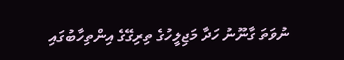ނުވަތަ ގާނޫނު ހަދާ މަޖިލީހުގެ ތިރިގޭގެ އިންތިހާބުގައި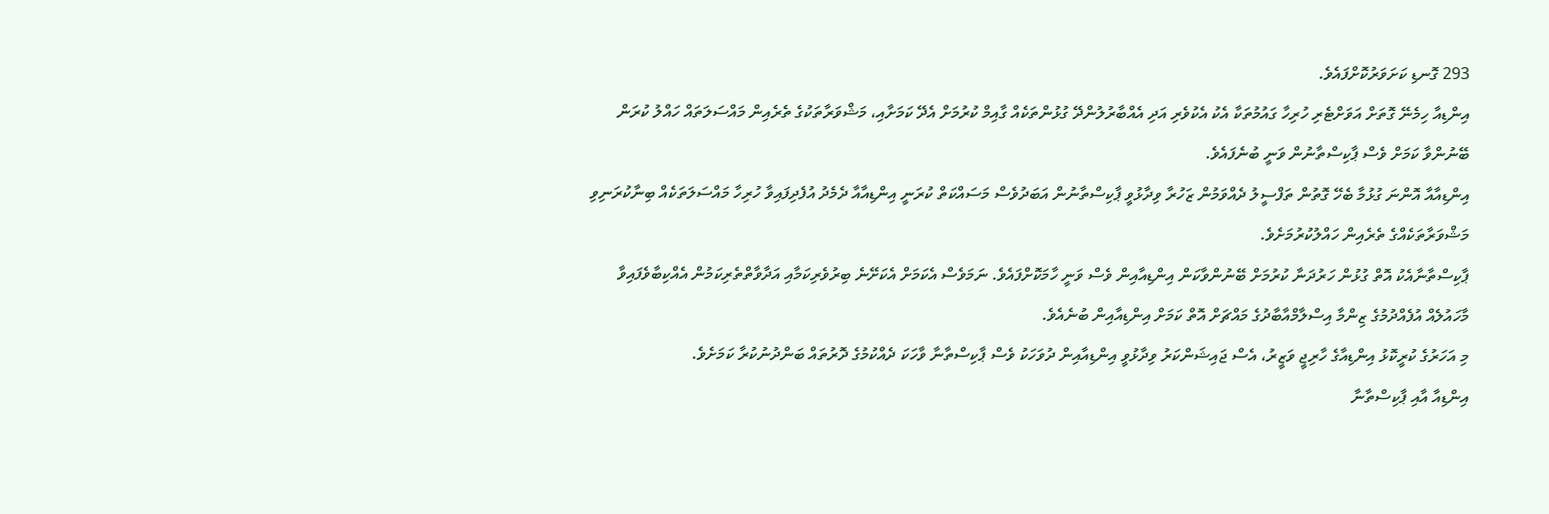293 ގޮނޑި ކަށަވަރުކޮށްފައެވެ.
އިންޑިއާ ހިމެނޭ ގޮތަށް އަވަށްޓެރި ހުރިހާ ގައުމުތަކާ އެކު އެކުވެރި އަދި އެއްބާރުލުންދޭ ގުޅުންތަކެއް ގާއިމް ކުރުމަށް އެދޭ ކަމަށާއި، މަޝްވަރާތަކުގެ ތެރެއިން މައްސަލަތައް ހައްލު ކުރަން ބޭނުންވާ ކަމަށް ވެސް ޕާކިސްތާނުން ވަނީ ބުނެފައެވެ.
އިންޑިއާއާ އޮންނަ ގުޅުމާ ބެހޭ ގޮތުން ތަފްސީލު ދެއްވަމުން ޒަހުރާ ވިދާޅުވީ ޕާކިސްތާނުން އަބަދުވެސް މަސައްކަތް ކުރަނީ އިންޑިއާއާ ދެމެދު އުފެދިފައިވާ ހުރިހާ މައްސަލަތަކެއް ބިނާކުރަނިވި މަޝްވަރާތަކެއްގެ ތެރެއިން ހައްލުކުރުމަށެވެ.
ޕާކިސްތާނާއެކު އޮތް ގުޅުން ހަރުދަނާ ކުރުމަށް ބޭނުންވާކަން އިންޑިއާއިން ވެސް ވަނީ ހާމަކޮށްފައެވެ. ނަމަވެސް އެކަމަށް އެކަށޭނެ ބިރުވެރިކަމާއި އަދާވާތްތެރިކަމުން އެއްކިބާވެފައިވާ މާހައުލެއް އުފެއްދުމުގެ ޒިންމާ އިސްލާމްއާބާދުގެ މައްޗަށް އޮތް ކަމަށް އިންޑިއާއިން ބުނެއެވެ.
މި އަހަރުގެ ކުރީކޮޅު އިންޑިއާގެ ހާރިޖީ ވަޒީރު، އެސް ޖައިޝަންކަރު ވިދާޅުވީ އިންޑިއާއިން ދުވަހަކު ވެސް ޕާކިސްތާނާ ވާހަކަ ދެއްކުމުގެ ދޮރުތައް ބަންދުނުކުރާ ކަމަށެވެ.
އިންޑިއާ އާއި ޕާކިސްތާނާ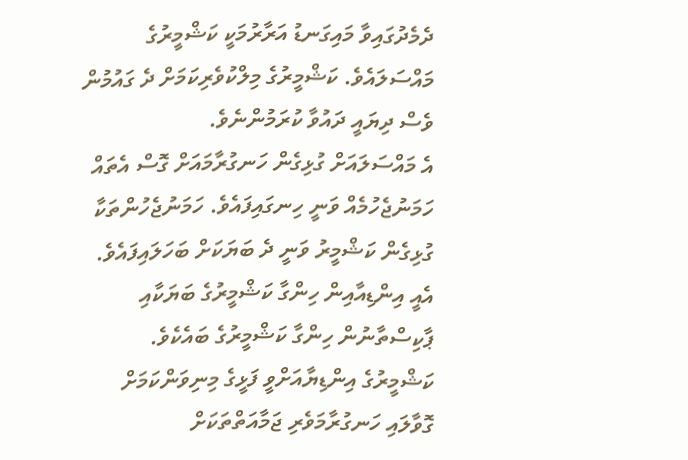ދެމެދުގައިވާ މައިގަނޑު އަރާރުމަކީ ކަޝްމީރުގެ މައްސަލައެވެ. ކަޝްމީރުގެ މިލްކުވެރިކަމަށް ދެ ގައުމުން ވެސް ދިޔައީ ދައުވާ ކުރަމުންނެވެ.
އެ މައްސަލައަށް ގުޅިގެން ހަނގުރާމައަށް ގޮސް އެތައް ހަމަނުޖެހުމެއް ވަނީ ހިނގައިފައެވެ. ހަމަނުޖެހުންތަކާ ގުޅިގެން ކަޝްމީރު ވަނީ ދެ ބަޔަކަށް ބަހަލައިފައެވެ. އެއީ އިންޑިއާއިން ހިންގާ ކަޝްމީރުގެ ބަޔަކާއި ޕާކިސްތާނުން ހިންގާ ކަޝްމީރުގެ ބައެކެވެ.
ކަޝްމީރުގެ އިންޑިޔާއަށްވީ ފަޅީގެ މިނިވަންކަމަށް ގޮވާލައި ހަނގުރާމަވެރި ޖަމާއަތްތަކަށް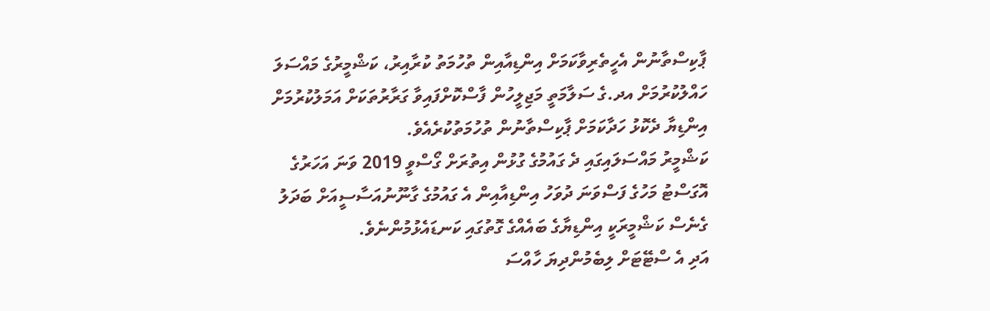ޕާކިސްތާނުން އެހީތެރިވާކަމަށް އިންޑިއާއިން ތުހުމަތު ކުރާއިރު، ކަޝްމީރުގެ މައްސަލަ ހައްލުކުރުމަށް އދ.ގެ ސަލާމަތީ މަޖިލީހުން ފާސްކޮށްފައިވާ ގަރާރުތަކަށް އަމަލުކުރުމަށް އިންޑިޔާ ދެކޮޅު ހަދާކަމަށް ޕާކިސްތާނުން ތުހުމަތުކުރެއެވެ.
ކަޝްމީރު މައްސަލައިގައި ދެ ގައުމުގެ ގުޅުން އިތުރަށް ގޯސްވީ 2019 ވަނަ އަހަރުގެ އޮގަސްޓު މަހުގެ ފަސްވަނަ ދުވަހު އިންޑިއާއިން އެ ގައުމުގެ ގާނޫނުއަސާސީއަށް ބަދަލު ގެނެސް ކަޝްމީރަކީ އިންޑިޔާގެ ބައެއްގެ ގޮތުގައި ކަނޑައެޅުމުންނެވެ.
އަދި އެ ސްޓޭޓަށް ލިބެމުންދިޔަ ހާއްސަ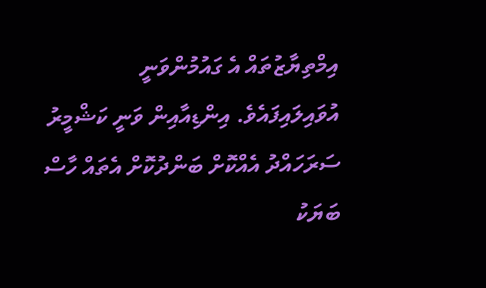އިމްތިޔާޒުތައް އެ ގައުމުންވަނީ އުވައިލައިފައެވެ. އިންޑިއާއިން ވަނީ ކަޝްމީރު ސަރަހައްދު އެއްކޮށް ބަންދުކޮށް އެތައް ހާސް ބަޔަކު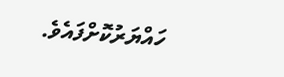ހައްޔަރުކޮށްފައެވެ.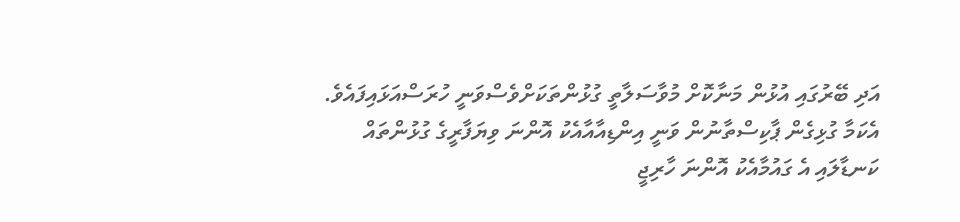އަދި ބޭރުގައި އުޅުން މަނާކޮށް މުވާސަލާތީ ގުޅުންތަކަށްވެސްވަނީ ހުރަސްއަޅައިފައެވެ. އެކަމާ ގުޅިގެން ޕާކިސްތާނުން ވަނީ އިންޑިއާއާއެކު އޮންނަ ވިޔަފާރީގެ ގުޅުންތައް ކަނޑާލައި އެ ގައުމާއެކު އޮންނަ ހާރިޖީ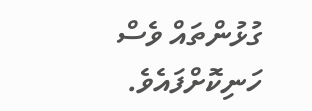ގުޅުންތައް ވެސް ހަނިކޮށްފައެވެ.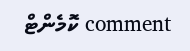comment ކޮމެންޓް